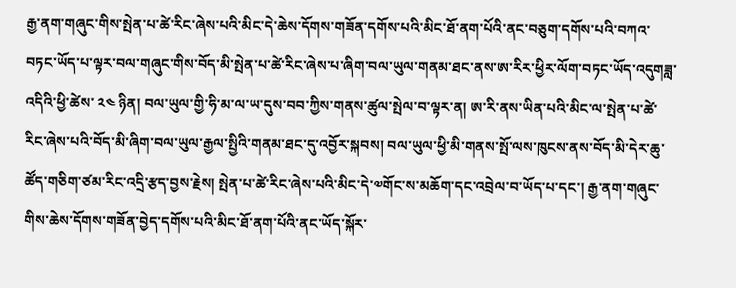རྒྱ་ནག་གཞུང་གིས་སྤེན་པ་ཚེ་རིང་ཞེས་པའི་མིང་དེ་ཆེས་དོགས་གཟོན་དགོས་པའི་མིང་ཐོ་ནག་པོའི་ནང་བཅུག་དགོས་པའི་བཀའ་བཏང་ཡོད་པ་ལྟར་བལ་གཞུང་གིས་བོད་མི་སྤེན་པ་ཚེ་རིང་ཞེས་པ་ཞིག་བལ་ཡུལ་གནམ་ཐང་ནས་ཨ་རིར་ཕྱིར་ལོག་བཏང་ཡོད་འདུགཟླ་འདིའི་ཕྱི་ཚེས་ ༢༤ ཉིན། བལ་ཡུལ་གྱི་ཧི་མ་ལ་ཡ་དུས་བབ་ཀྱིས་གནས་ཚུལ་སྤེལ་བ་ལྟར་ན། ཨ་རི་ནས་ཡིན་པའི་མིང་ལ་སྤེན་པ་ཚེ་རིང་ཞེས་པའི་བོད་མི་ཞིག་བལ་ཡུལ་རྒྱལ་སྤྱིའི་གནམ་ཐང་དུ་འབྱོར་སྐབས། བལ་ཡུལ་ཕྱི་མི་གནས་སྤོ་ལས་ཁུངས་ནས་བོད་མི་དེར་ཆུ་ཚོད་གཅིག་ཙམ་རིང་འདྲི་རྩད་བྱས་རྗེས། སྤེན་པ་ཚེ་རིང་ཞེས་པའི་མིང་དེ་༧གོང་ས་མཆོག་དང་འབྲེལ་བ་ཡོད་པ་དང་། རྒྱ་ནག་གཞུང་གིས་ཆེས་དོགས་གཟོན་བྱེད་དགོས་པའི་མིང་ཐོ་ནག་པོའི་ནང་ཡོད་སྐོར་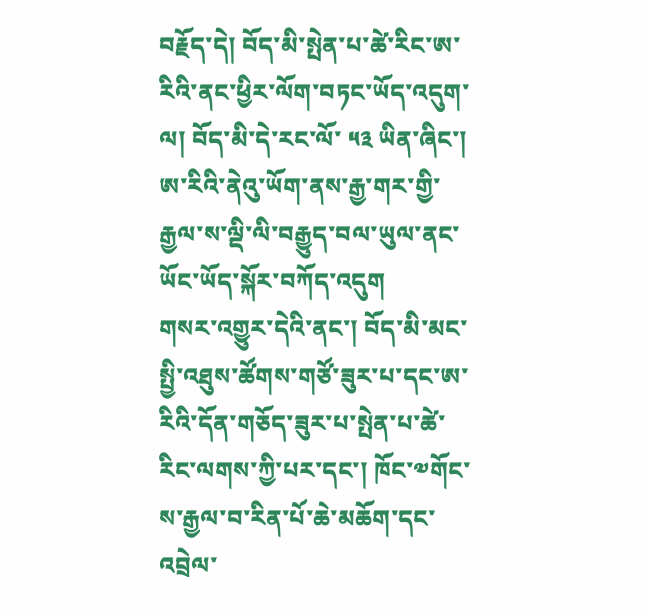བརྗོད་དེ། བོད་མི་སྤེན་པ་ཚེ་རིང་ཨ་རིའི་ནང་ཕྱིར་ལོག་བཏང་ཡོད་འདུག་ལ། བོད་མི་དེ་རང་ལོ་ ༥༣ ཡིན་ཞིང་། ཨ་རིའི་ནེའུ་ཡོག་ནས་རྒྱ་གར་གྱི་རྒྱལ་ས་ལྡི་ལི་བརྒྱུད་བལ་ཡུལ་ནང་ཡོང་ཡོད་སྐོར་བཀོད་འདུག
གསར་འགྱུར་དེའི་ནང་། བོད་མི་མང་སྤྱི་འཐུས་ཚོགས་གཙོ་ཟུར་པ་དང་ཨ་རིའི་དོན་གཅོད་ཟུར་པ་སྤེན་པ་ཚེ་རིང་ལགས་ཀྱི་པར་དང་། ཁོང་༧གོང་ས་རྒྱལ་བ་རིན་པོ་ཆེ་མཆོག་དང་འབྲེལ་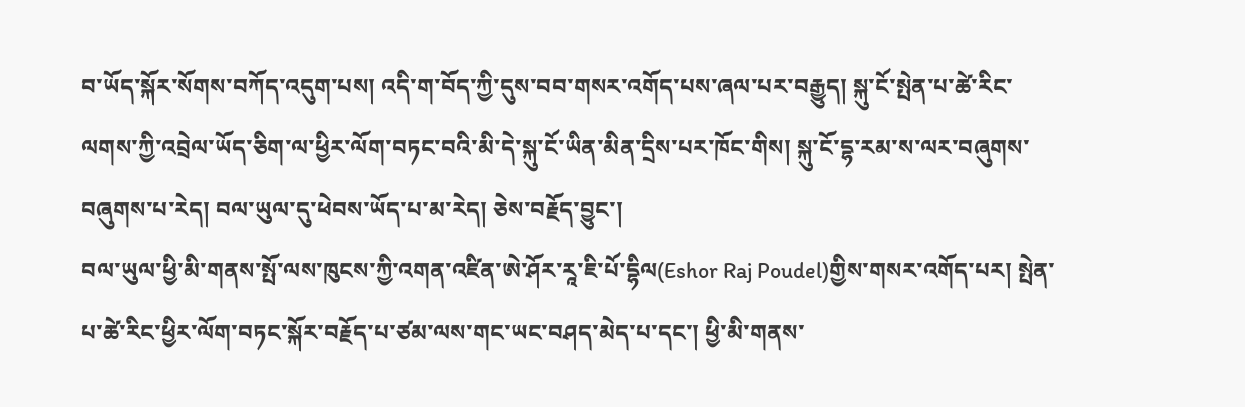བ་ཡོད་སྐོར་སོགས་བཀོད་འདུག་པས། འདི་ག་བོད་ཀྱི་དུས་བབ་གསར་འགོད་པས་ཞལ་པར་བརྒྱུད། སྐུ་ངོ་སྤེན་པ་ཚེ་རིང་ལགས་ཀྱི་འབྲེལ་ཡོད་ཅིག་ལ་ཕྱིར་ལོག་བཏང་བའི་མི་དེ་སྐུ་ངོ་ཡིན་མིན་དྲིས་པར་ཁོང་གིས། སྐུ་ངོ་དྷ་རམ་ས་ལར་བཞུགས་བཞུགས་པ་རེད། བལ་ཡུལ་དུ་ཕེབས་ཡོད་པ་མ་རེད། ཅེས་བརྗོད་བྱུང་།
བལ་ཡུལ་ཕྱི་མི་གནས་སྤོ་ལས་ཁུངས་ཀྱི་འགན་འཛིན་ཨེ་ཤོར་རཱ་ཇི་པོ་དྷིལ(Eshor Raj Poudel)གྱིས་གསར་འགོད་པར། སྤེན་པ་ཚེ་རིང་ཕྱིར་ལོག་བཏང་སྐོར་བརྗོད་པ་ཙམ་ལས་གང་ཡང་བཤད་མེད་པ་དང་། ཕྱི་མི་གནས་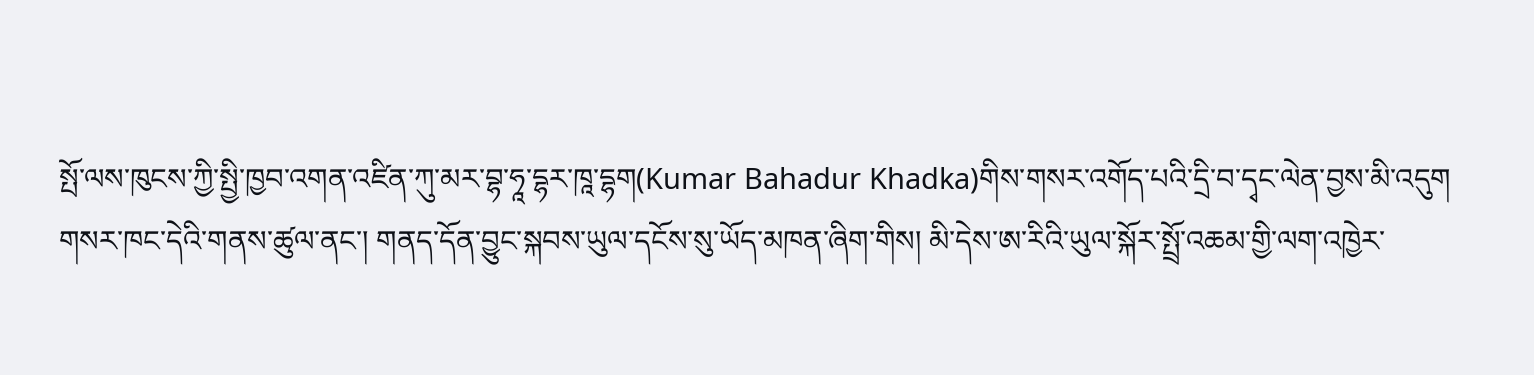སྤོ་ལས་ཁུངས་ཀྱི་སྤྱི་ཁྱབ་འགན་འཛིན་ཀུ་མར་བྷ་ཧཱ་དྷར་ཁཱ་དྷག(Kumar Bahadur Khadka)གིས་གསར་འགོད་པའི་དྲི་བ་དྭང་ལེན་བྱས་མི་འདུག
གསར་ཁང་དེའི་གནས་ཚུལ་ནང་། གནད་དོན་བྱུང་སྐབས་ཡུལ་དངོས་སུ་ཡོད་མཁན་ཞིག་གིས། མི་དེས་ཨ་རིའི་ཡུལ་སྐོར་སྤྲོ་འཆམ་གྱི་ལག་འཁྱེར་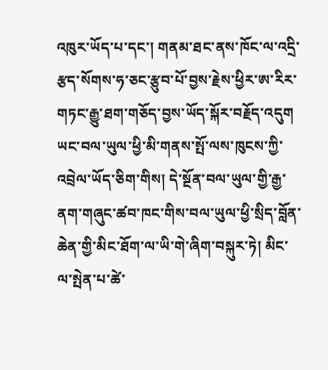འཁུར་ཡོད་པ་དང་། གནམ་ཐང་ནས་ཁོང་ལ་འདྲི་རྩད་སོགས་ཧ་ཅང་རྩུབ་པོ་བྱས་རྗེས་ཕྱིར་ཨ་རིར་གཏང་རྒྱུ་ཐག་གཅོད་བྱས་ཡོད་སྐོར་བརྗོད་འདུག
ཡང་བལ་ཡུལ་ཕྱི་མི་གནས་སྤོ་ལས་ཁུངས་ཀྱི་འབྲེལ་ཡོད་ཅིག་གིས། དེ་སྔོན་བལ་ཡུལ་གྱི་རྒྱ་ནག་གཞུང་ཚབ་ཁང་གིས་བལ་ཡུལ་ཕྱི་སྲིད་བློན་ཆེན་གྱི་མིང་ཐོག་ལ་ཡི་གེ་ཞིག་བསྐུར་ཏེ། མིང་ལ་སྤེན་པ་ཚེ་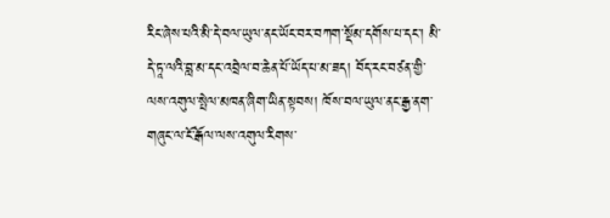རིང་ཞེས་པའི་མི་དེ་བལ་ཡུལ་ནང་ཡོང་བར་བཀག་སྡོམ་དགོས་པ་དང་། མི་དེ་ཏཱ་ལའི་བླ་མ་དང་འབྲེལ་བ་ཆེན་པོ་ཡོད་པ་མ་ཟད། བོད་རང་བཙན་གྱི་ལས་འགུལ་སྤེལ་མཁན་ཞིག་ཡིན་སྟབས། ཁོས་བལ་ཡུལ་ནང་རྒྱ་ནག་གཞུང་ལ་ངོ་རྒོལ་ལས་འགུལ་རིགས་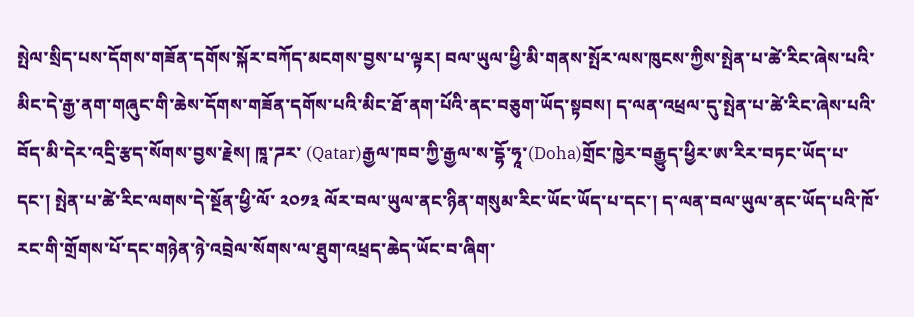སྤེལ་སྲིད་པས་དོགས་གཟོན་དགོས་སྐོར་བཀོད་མངགས་བྱས་པ་ལྟར། བལ་ཡུལ་ཕྱི་མི་གནས་སྤོར་ལས་ཁུངས་ཀྱིས་སྤེན་པ་ཚེ་རིང་ཞེས་པའི་མིང་དེ་རྒྱ་ནག་གཞུང་གི་ཆེས་དོགས་གཟོན་དགོས་པའི་མིང་ཐོ་ནག་པོའི་ནང་བཅུག་ཡོད་སྟབས། ད་ལན་འཕྲལ་དུ་སྤེན་པ་ཚེ་རིང་ཞེས་པའི་བོད་མི་དེར་འདྲི་རྩད་སོགས་བྱས་རྗེས། ཁཱ་ཌར་ (Qatar)རྒྱལ་ཁབ་ཀྱི་རྒྱལ་ས་དྷོ་ཧཱ་(Doha)གྲོང་ཁྱེར་བརྒྱུད་ཕྱིར་ཨ་རིར་བཏང་ཡོད་པ་དང་། སྤེན་པ་ཚེ་རིང་ལགས་དེ་སྔོན་ཕྱི་ལོ་ ༢༠༡༣ ལོར་བལ་ཡུལ་ནང་ཉིན་གསུམ་རིང་ཡོང་ཡོད་པ་དང་། ད་ལན་བལ་ཡུལ་ནང་ཡོད་པའི་ཁོ་རང་གི་གྲོགས་པོ་དང་གཉེན་ཉེ་འབྲེལ་སོགས་ལ་ཐུག་འཕྲད་ཆེད་ཡོང་བ་ཞིག་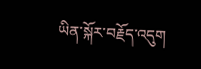ཡིན་སྐོར་བརྗོད་འདུག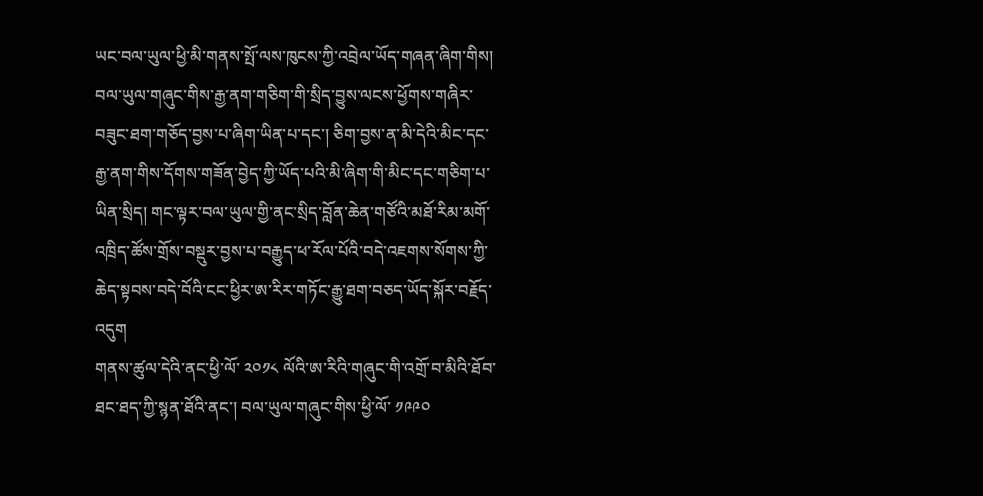ཡང་བལ་ཡུལ་ཕྱི་མི་གནས་སྤོ་ལས་ཁུངས་ཀྱི་འབྲེལ་ཡོད་གཞན་ཞིག་གིས། བལ་ཡུལ་གཞུང་གིས་རྒྱ་ནག་གཅིག་གི་སྲིད་བྱུས་ལངས་ཕྱོགས་གཞིར་བཟུང་ཐག་གཅོད་བྱས་པ་ཞིག་ཡིན་པ་དང་། ཅིག་བྱས་ན་མི་དེའི་མིང་དང་རྒྱ་ནག་གིས་དོགས་གཟོན་བྱེད་ཀྱི་ཡོད་པའི་མི་ཞིག་གི་མིང་དང་གཅིག་པ་ཡིན་སྲིད། གང་ལྟར་བལ་ཡུལ་གྱི་ནང་སྲིད་བློན་ཆེན་གཙོའི་མཐོ་རིམ་མགོ་འཁྲིད་ཚོས་གྲོས་བསྡུར་བྱས་པ་བརྒྱུད་ཕ་རོལ་པོའི་བདེ་འཇགས་སོགས་ཀྱི་ཆེད་སྟབས་བདེ་བོའི་ངང་ཕྱིར་ཨ་རིར་གཏོང་རྒྱུ་ཐག་བཅད་ཡོད་སྐོར་བརྗོད་འདུག
གནས་ཚུལ་དེའི་ནང་ཕྱི་ལོ་ ༢༠༡༨ ལོའི་ཨ་རིའི་གཞུང་གི་འགྲོ་བ་མིའི་ཐོབ་ཐང་ཐད་ཀྱི་སྙན་ཐོའི་ནང་། བལ་ཡུལ་གཞུང་གིས་ཕྱི་ལོ་ ༡༩༩༠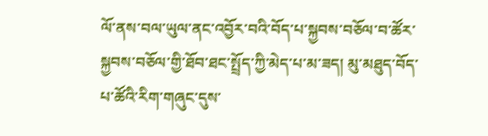ལོ་ནས་བལ་ཡུལ་ནང་འབྱོར་བའི་བོད་པ་སྐྱབས་བཅོལ་བ་ཚོར་སྐྱབས་བཅོལ་གྱི་ཐོབ་ཐང་སྤྲོད་ཀྱི་མེད་པ་མ་ཟད། མུ་མཐུད་བོད་པ་ཚོའི་རིག་གཞུང་དུས་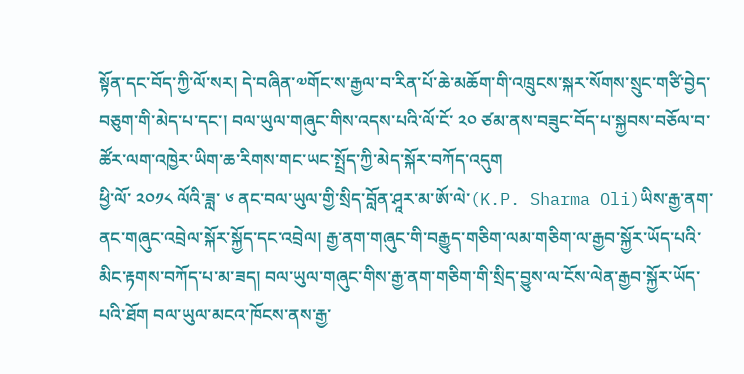སྟོན་དང་བོད་ཀྱི་ལོ་སར། དེ་བཞིན་༧གོང་ས་རྒྱལ་བ་རིན་པོ་ཆེ་མཆོག་གི་འཁྲུངས་སྐར་སོགས་སྲུང་གཙི་བྱེད་བཅུག་གི་མེད་པ་དང་། བལ་ཡུལ་གཞུང་གིས་འདས་པའི་ལོ་ངོ་ ༢༠ ཙམ་ནས་བཟུང་བོད་པ་སྐྱབས་བཅོལ་བ་ཚོར་ལག་འཁྱེར་ཡིག་ཆ་རིགས་གང་ཡང་སྤྲོད་ཀྱི་མེད་སྐོར་བཀོད་འདུག
ཕྱི་ལོ་ ༢༠༡༨ ལོའི་ཟླ་ ༦ ནང་བལ་ཡུལ་གྱི་སྲིད་བློན་ཤཱར་མ་ཨོ་ལེ་(K.P. Sharma Oli)ཡིས་རྒྱ་ནག་ནང་གཞུང་འབྲེལ་སྐོར་སྐྱོད་དང་འབྲེལ། རྒྱ་ནག་གཞུང་གི་བརྒྱུད་གཅིག་ལམ་གཅིག་ལ་རྒྱབ་སྐྱོར་ཡོད་པའི་མིང་རྟགས་བཀོད་པ་མ་ཟད། བལ་ཡུལ་གཞུང་གིས་རྒྱ་ནག་གཅིག་གི་སྲིད་བྱུས་ལ་ངོས་ལེན་རྒྱབ་སྐྱོར་ཡོད་པའི་ཐོག བལ་ཡུལ་མངའ་ཁོངས་ནས་རྒྱ་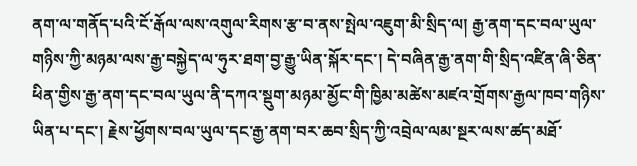ནག་ལ་གནོད་པའི་ངོ་རྒོལ་ལས་འགུལ་རིགས་རྩ་བ་ནས་སྤེལ་འཇུག་མི་སྲིད་ལ། རྒྱ་ནག་དང་བལ་ཡུལ་གཉིས་ཀྱི་མཉམ་ལས་རྒྱ་བསྐྱེད་ལ་ཧུར་ཐག་བྱ་རྒྱུ་ཡིན་སྐོར་དང་། དེ་བཞིན་རྒྱ་ནག་གི་སྲིད་འཛིན་ཞི་ཅིན་ཕིན་གྱིས་རྒྱ་ནག་དང་བལ་ཡུལ་ནི་དཀའ་སྡུག་མཉམ་མྱོང་གི་ཁྱིམ་མཚེས་མཛའ་གྲོགས་རྒྱལ་ཁབ་གཉིས་ཡིན་པ་དང་། རྗེས་ཕྱོགས་བལ་ཡུལ་དང་རྒྱ་ནག་བར་ཆབ་སྲིད་ཀྱི་འབྲེལ་ལམ་སྔར་ལས་ཚད་མཐོ་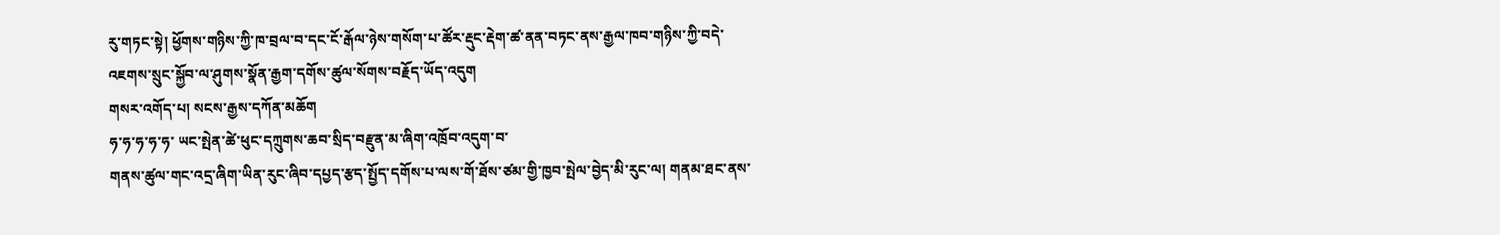རུ་གཏང་སྟེ། ཕྱོགས་གཉིས་ཀྱི་ཁ་བྲལ་བ་དང་ངོ་རྒོལ་ཉེས་གསོག་པ་ཚོར་རྡུང་རྡེག་ཚ་ནན་བཏང་ནས་རྒྱལ་ཁབ་གཉིས་ཀྱི་བདེ་འཇགས་སྲུང་སྐྱོབ་ལ་ཤུགས་སྣོན་རྒྱག་དགོས་ཚུལ་སོགས་བརྗོད་ཡོད་འདུག
གསར་འགོད་པ། སངས་རྒྱས་དཀོན་མཆོག
ཧ་ཧ་ཧ་ཧ་ཧ་ ཡང་སྤེན་ཚེ་ཕུང་དཀྲུགས་ཆབ་སྲིད་བརྫུན་མ་ཞིག་འཁྲོབ་འདུག་བ་
གནས་ཚུལ་གང་འདྲ་ཞིག་ཡིན་རུང་ཞིབ་དཔྱད་རྩད་སྤྱོད་དགོས་པ་ལས་གོ་ཐོས་ཙམ་གྱི་ཁྱབ་སྤེལ་བྱེད་མི་རུང་ལ། གནམ་ཐང་ནས་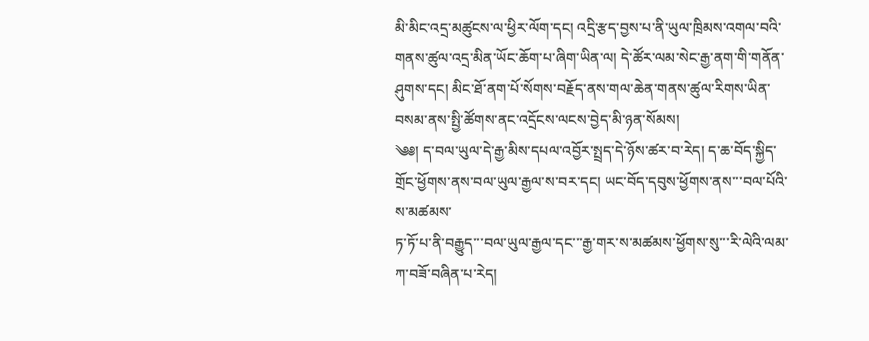མི་མིང་འདྲ་མཚུངས་ལ་ཕྱིར་ལོག་དང། འདྲི་རྩད་བྱས་པ་ནི་ཡུལ་ཁྲིམས་འགལ་བའི་གནས་ཚུལ་འདྲ་མིན་ཡོང་ཆོག་པ་ཞིག་ཡིན་ལ། དེ་ཚོར་ལམ་སེང་རྒྱ་ནག་གི་གནོན་ཤུགས་དང། མིང་ཐོ་ནག་པོ་སོགས་བརྗོད་ནས་གལ་ཆེན་གནས་ཚུལ་རིགས་ཡིན་བསམ་ནས་སྤྱི་ཚོགས་ནང་འདྲོངས་ལངས་བྱེད་མི་ཉན་སོམས།
༄༅། ད་བལ་ཡུལ་དེ་རྒྱ་མིས་དཔལ་འབྱོར་སྤྲད་དེ་ཉོས་ཚར་བ་རེད། ད་ཆ་བོད་སྐྱིད་གྲོང་ཕྱོགས་ནས་བལ་ཡུལ་རྒྱལ་ས་བར་དང། ཡང་བོད་དབུས་ཕྱོགས་ནས་་་བལ་པོའི་ས་མཚམས་
ཏ་ཏོ་པ་ནི་བརྒྱུད་་་བལ་ཡུལ་རྒྱལ་དང་་་རྒྱ་གར་ས་མཚམས་ཕྱོགས་སུ་་་རི་ལེའི་ལམ་ཀ་བཟོ་བཞིན་པ་རེད།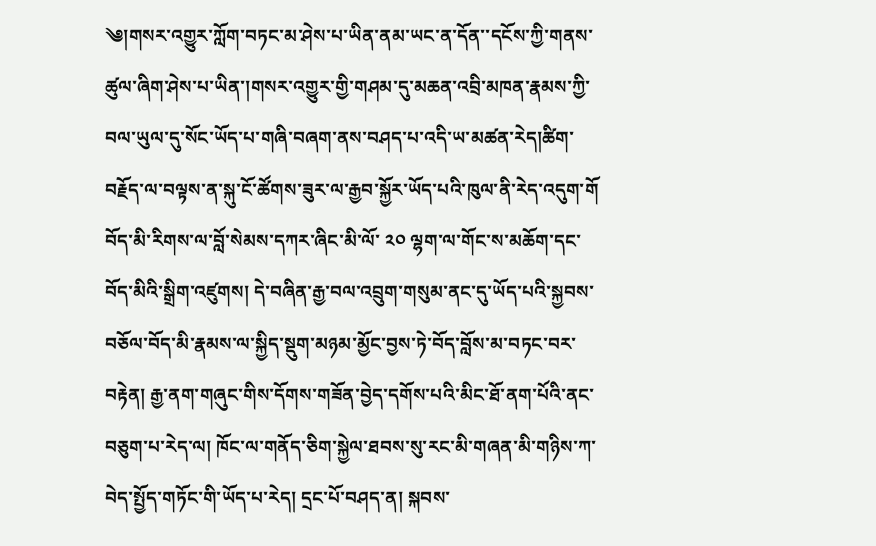༄།གསར་འགྱུར་ཀློག་བཏང་མ་ཤེས་པ་ཡིན་ནམ་ཡང་ན་དོན་་དངོས་ཀྱི་གནས་ཚུལ་ཞིག་ཤེས་པ་ཡིན་།གསར་འགྱུར་གྱི་གཤམ་དུ་མཆན་འབྲི་མཁན་རྣམས་ཀྱི་བལ་ཡུལ་དུ་སོང་ཡོད་པ་གཞི་བཞག་ནས་བཤད་པ་འདི་ཡ་མཚན་རེད།ཚིག་བརྗོད་ལ་བལྟས་ན་སྐུ་ངོ་ཚོགས་ཟུར་ལ་རྒྱབ་སྐྱོར་ཡོད་པའི་ཁུལ་ནི་རེད་འདུག་གོ
བོད་མི་རིགས་ལ་བློ་སེམས་དཀར་ཞིང་མི་ལོ་ ༢༠ ལྷག་ལ་གོང་ས་མཆོག་དང་བོད་མིའི་སྒྲིག་འཛུགས། དེ་བཞིན་རྒྱ་བལ་འབྲུག་གསུམ་ནང་དུ་ཡོད་པའི་སྐྱབས་བཅོལ་བོད་མི་རྣམས་ལ་སྐྱིད་སྡུག་མཉམ་མྱོང་བྱས་ཏེ་བོད་བློས་མ་བཏང་བར་བརྟེན། རྒྱ་ནག་གཞུང་གིས་དོགས་གཟོན་བྱེད་དགོས་པའི་མིང་ཐོ་ནག་པོའི་ནང་བཅུག་པ་རེད་ལ། ཁོང་ལ་གནོད་ཅིག་སྐྱེལ་ཐབས་སུ་རང་མི་གཞན་མི་གཉིས་ཀ་བེད་སྤྱོད་གཏོང་གི་ཡོད་པ་རེད། དྲང་པོ་བཤད་ན། སྐབས་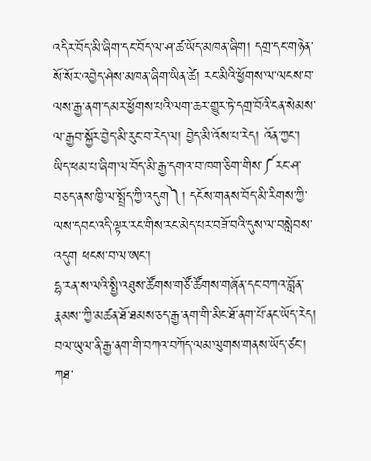འདིར་བོད་མི་ཞིག་དང་བོད་ལ་ཤ་ཚ་ཡོད་མཁན་ཞིག། དགྲ་དང་གཉེན་སོ་སོར་འབྱེད་ཤེས་མཁན་ཞིག་ཡིན་ཚེ། རང་མིའི་ཕྱོགས་ལ་ལངས་བ་ལས་རྒྱ་ནག་དམར་ཕྱོགས་པའི་ལག་ཆར་གྱུར་ཏེ་དགྲ་བོའི་ངན་སེམས་ལ་རྒྱབ་སྐྱོར་བྱེད་མི་རུང་བ་རེད་ལ། བྱེད་མི་འོས་པ་རེད། འོན་ཀྱང་། ཡིད་ཕམ་པ་ཞིག་ལ་བོད་མི་རྒྱ་དགའ་བ་ཁག་ཅིག་གིས་༼རང་ཤ་བཅད་ནས་ཁྱི་ལ་སྤྲོད་ཀྱི་འདུག༽། དངོས་གནས་བོད་མི་རིགས་ཀྱི་ལས་དབང་འདི་ལྟར་རང་གིས་རང་མེད་པར་བཟོ་བའི་དུས་ལ་བསླེབས་འདུག ཕངས་བ་ལ་ཨང་།
དྷ་རན་ས་ལའི་སྤྱི་འཐུས་ཚོགས་གཙོ་ཚོགས་གཞོན་དང་བཀའ་བློན་རྣམས་་ཀྱི་མཚན་ཐོ་ཐམས་ཅད་རྒྱ་ནག་གི་མིང་ཐོ་ནག་པོ་ནང་ཡོད་རེད། བལ་ཡུལ་ནི་རྒྱ་ནག་གི་བཀའ་བཀོད་ལམ་ལུགས་གནས་ཡོད་ཙང་། ཀཐ་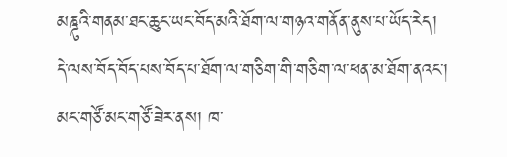མནྜུའི་གནམ་ཐང་ཆུང་ཡང་བོད་མའི་ཐོག་ལ་གཉའ་གནོན་ནུས་པ་ཡོད་རེད། དེ་ལས་བོད་བོད་པས་བོད་པ་ཐོག་ལ་གཅིག་གི་གཅིག་ལ་ཕན་མ་ཐོག་ནའང་། མང་གཙོ་མང་གཙོ་ཟེར་ནས། ཁ་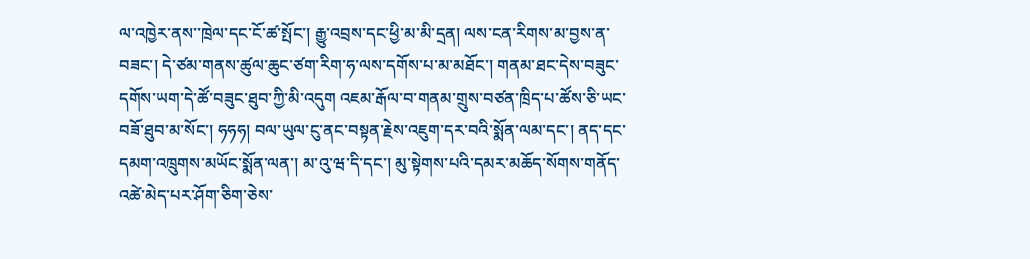ལ་འཁྱེར་ནས་་ཁྲེལ་དང་ངོ་ཚ་སྤོང་། རྒྱུ་འབྲས་དང་ཕྱི་མ་མི་དྲན། ལས་ངན་རིགས་མ་བྱས་ན་བཟང་། དེ་ཙམ་གནས་ཚུལ་ཆུང་ཙག་རིག་ཧ་ལས་དགོས་པ་མ་མཐོང་། གནམ་ཐང་དེས་བཟུང་དགོས་ཡག་དེ་ཚོ་བཟུང་ཐུབ་ཀྱི་མི་འདུག འཇམ་རྒོལ་བ་གནམ་གྲུས་བཙན་ཁྲིད་པ་ཚོས་ཅི་ཡང་བཟོ་ཐུབ་མ་སོང་། ཧཧཧ། བལ་ཡུལ་ངུ་ནང་བསྟན་རྗེས་འཇུག་དར་བའི་སྨོན་ལམ་དང་། ནད་དང་དམག་འཁྲུགས་མཡོང་སྨོན་ལན་། མ་འུ་ཝ་དི་དང་། མུ་སྟེགས་པའི་དམར་མཆོད་སོགས་གནོད་འཚེ་མེད་པར་ཤོག་ཅིག་ཅེས་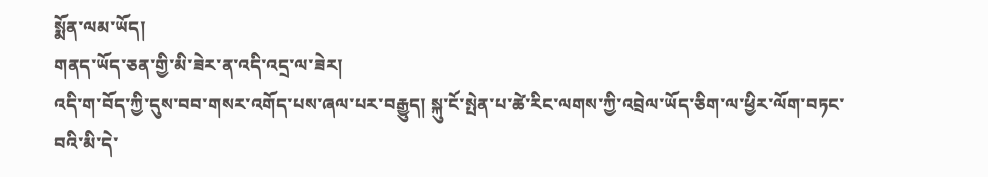སྨོན་ལམ་ཡོད།
གནད་ཡོད་ཅན་གྱི་མི་ཟེར་ན་འདི་འདྲ་ལ་ཟེར།
འདི་ག་བོད་ཀྱི་དུས་བབ་གསར་འགོད་པས་ཞལ་པར་བརྒྱུད། སྐུ་ངོ་སྤེན་པ་ཚེ་རིང་ལགས་ཀྱི་འབྲེལ་ཡོད་ཅིག་ལ་ཕྱིར་ལོག་བཏང་བའི་མི་དེ་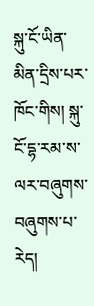སྐུ་ངོ་ཡིན་མིན་དྲིས་པར་ཁོང་གིས། སྐུ་ངོ་དྷ་རམ་ས་ལར་བཞུགས་བཞུགས་པ་རེད།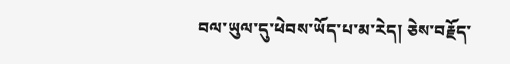བལ་ཡུལ་དུ་ཕེབས་ཡོད་པ་མ་རེད། ཅེས་བརྗོད་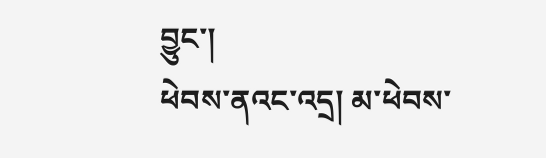བྱུང་།
ཕེབས་ནའང་འདྲ། མ་ཕེབས་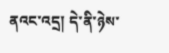ནའང་འདྲ། དེ་ནི་ཉེས་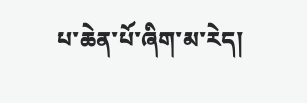པ་ཆེན་པོ་ཞིག་མ་རེད།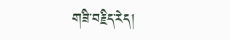གཟི་བརྗིད་རེད།